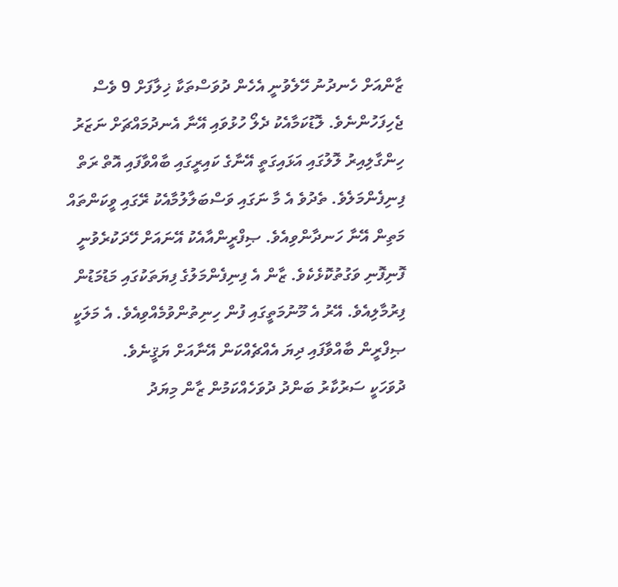ޒާންއަށް ހެނދުނު ހޭލެވުނީ އެހެން ދުވަސްތަކާ ޚިލާފަށް 9 ވެސް ޖެހިފަހުންނެވެ. ލޮޑުކަމާއެކު ދެލޯ ހުޅުވައި އޭނާ އެނދުމައްޗަށް ނަޒަރު ހިންގާލިއިރު ލޮލުގައި އަޅައިގަތީ އޭނާގެ ކައިރީގައި ބާއްވާފައި އޮތް ރަތް ފިނިފެންމަލެވެ. ތެދުވެ އެ މާ ނަގައި ވަސްބަލާލުމާއެކު ރޭގައި ވީކަންތައް މަތިން އޭނާ ހަނދާންވިއެވެ. ޞިފްރީންއާއެކު އޭނައަށް ހޭދަކުރެވުނީ ފޮނިފޮނި ވަގުތުކޮޅެކެވެ. ޒާން އެ ފިނިފެންމަލުގެ ފިޔަތަކުގައި މަޑުމަޑުން ފިރުމާލިއެވެ. އޭރު އެ މޫނުމަތީގައި ފުން ހިނިތުންވުމެއްވިއެވެ. އެ މަލަކީ ޞިފްރީން ބާއްވާފައި ދިޔަ އެއްޗެއްކަން އޭނާއަށް ޔަޤީނެވެ.
ދުވަހަކީ ސަރުކާރު ބަންދު ދުވަހެއްކަމުން ޒާން މިޔަދު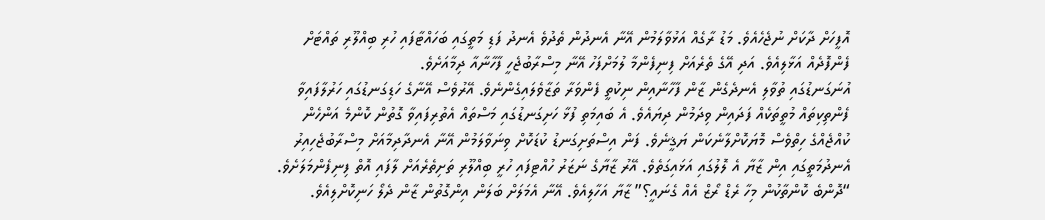އޮފީހަށް ދާކަށް ނުޖެހެއެވެ. މަޑު ރާގެއް އަޅުވާލަމުން އޭނާ އެނދުން ތެދުވެ އެނދު ފަޑި މަތީގައި ބަހައްޓާފައި ހުރި ބިއްލޫރި ތައްޓަށް ފެންފޮދެއް އަޅާލިއެވެ. އަދި އޭގެ ތެރެއަށް ފިނިފެންމާ ލުމަށްފަހު އޭނާ މިސްރާބުޖެހީ ފާހާނާއާ ދިމާއަށެވެ.
އުނަގަނޑުގައި ތުވާލި އެނދެގެން ޒާން ފާހާނާއިން ނިކުތީ ފެންވަރާ ތަޒާވެލައިގެންނެވެ. އޭރުވެސް އޭނާގެ ހަޑިގަނޑުގައި ހަރުލާފައިވާ ފެންތިކިތައް މުތީތަކެއް ފަދައިން ވިދަމުން ދިޔައެވެ. އެ ބައިމަތި ފުޅާ ހަށިގަނޑުގައި މަސްތައް އެތުރިފައިވާ ގޮތުން ކޮންމެ އަންހެން ކުއްޖެއްގެ ހިތްވެސް މޮޔަކޮށްލާނެކަން ޔަޤީނެވެ. ފަން އިސްތަށިގަނޑު ކުޑަކޮށް ވިނަވާލަމުން އޭނާ އެނދާދިމާއަށް މިސްރާބުޖެހިއިރު އެނދުމަތީގައި އިން ޒާޔާ އެ ލޮލުގައި އަޅައިގަތެވެ. އޭރު ޒާޔާގެ ނަޒަރު ހުއްޓިފައި ހުރީ ބިއްލޫރި ތަށިތެރެއަށް ލާފައި އޮތް ފިނިފެންމަލަށެވެ.
“ދޮންބެ ކޮންތާކުން މިހާ ރެޑް ރޯޒް އެއް ގެނައީ؟” ޒާޔާ އަހާލިއެވެ. އޭނާ އެމަލަށް ބަލަން އިންގޮތުން ޒާން ދެލޯ ހަނިކޮށްލިއެވެ.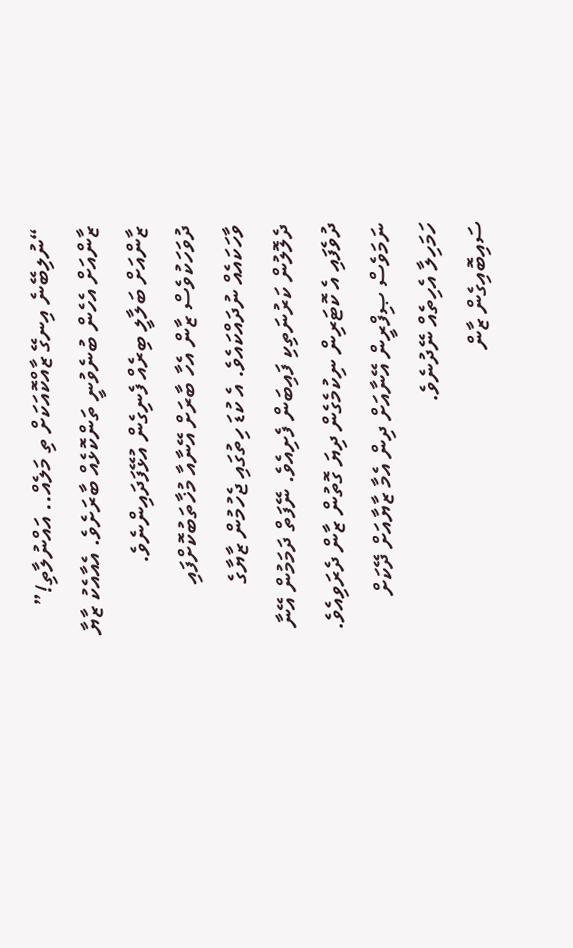“ނުލިބޭނެ އިނގޭ ޒާއްކޮއަކަށް ތި މަލެއް.. އައްނުލާތި!” ޒާންއަށް އެހެން ބުނެވުނީ ތަންކޮޅެއް ބާރަށެވެ. އެއާއެކު ޒާޔާ ޒާންއަށް ބަލާލީ ބިރެއް ފެނިގެން އުޅޭފަދައިންނެވެ. ދުވަހަކުވެސް ޒާން އެހާ ބާރަށް އޭނާއާ މުޚާތަބުކޮށްފައި ވާހަކައެއް ނުދައްކައެވެ. އެ ކުޑަ ހިތުގައި ޖެހުމުން ޒާޔާގެ ދެލޮލުން ކަރުނަތިކި ފައިބަން ފެށިއެވެ. ނޭފަތް ދަމަމުން އޭނާ ދުވެފައި އެ ކޮޓަރިން ނިކުމެގެން ދިޔަ ގޮތުން ޒާން ދެރަވިއެވެ. ނަމަވެސް ޞިފްރީން އޭނާއަށް ދިން އެމާ ޒާޔާއަށް ދޭކަށް ހަމަހިލާ އެހިތެއް ނޭދުނެވެ.
ސައިބޮއިގެން ޒާން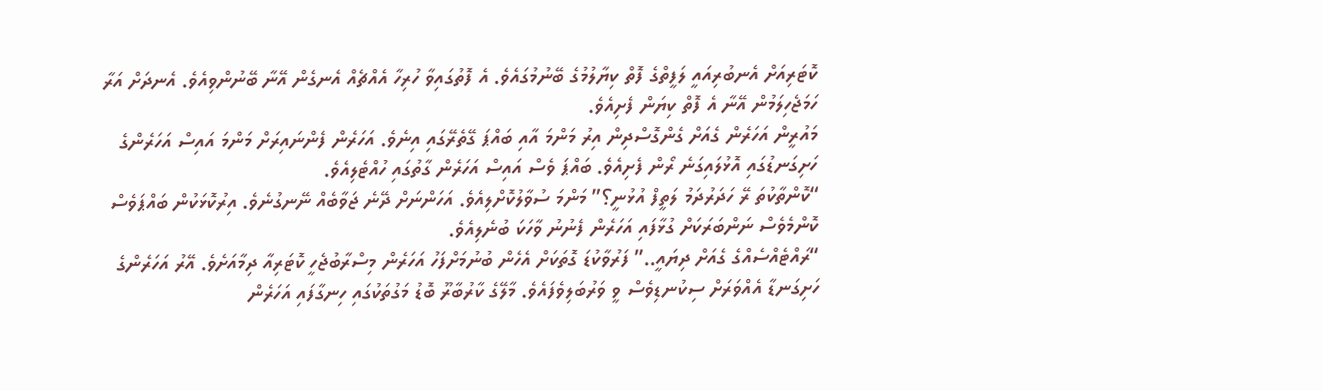ކޮޓަރިއަށް އެނބުރިއައީ ލަފީތްގެ ފޮތް ކިޔާލުމުގެ ބޭނުމުގައެވެ. އެ ފޮތުގައިވާ ހުރިހާ އެއްޗެއް އެނގެން އޭނާ ބޭނުންވިއެވެ. އެނދަށް އަރާ ހަމަޖެހިލަމުން އޭނާ އެ ފޮތް ކިޔަން ފެށިއެވެ.
މައުރީން އަހަރެން ގެއަށް ގެންގޮސްދިން އިރު މަންމަ އާއި ބައްޕަ ގޭތެރޭގައި އިނެވެ. އަހަރެން ފެންނައިރަށް މަންމަ އައިސް އަހަރެންގެ ހަށިގަނޑުގައި އޮޅުލައިގަނެ ރޯން ފެށިއެވެ. ބައްޕަ ވެސް އައިސް އަހަރެން ގާތުގައި ހުއްޓެލިއެވެ.
“ކޮންތާކުތަ ރޭ ހަދަރުދަމު ލަތީފް އުޅުނީ؟” މަންމަ ސުވާލުކޮށްލިއެވެ. އަހަންނަށް ދޭނެ ޖަވާބެއް ނޭނގުނެވެ. އިރުކޮޅަކުން ބައްޕަވެސް ކޮންމެވެސް ނަންބަރަކަށް ގުޅާފައި އަހަރެން ފެނުނު ވާހަކަ ބުނެލިއެވެ.
“ރައްޓެއްސެއްގެ ގެއަށް ދިޔައީ..” ފަރުވާކުޑަ ގޮތަކަށް އެހެން ބުނުމަށްފަހު އަހަރެން މިސްރާބުޖެހީ ކޮޓަރިއާ ދިމާއަށެވެ. އޭރު އަހަރެންގެ ހަށިގަނޑާ އެއްވަރަށް ސިކުނޑިވެސް ވީ ވަރުބަލިވެފައެވެ. މާލޭގެ ކާރުބާރޫ ބޮޑު މަގުތަކުގައި ހިނގާފައި އަހަރެން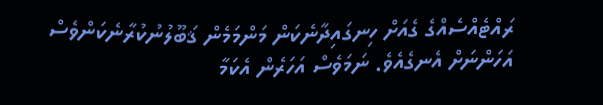ރައްޓެއްސެއްގެ ގެއަށް ހިނގައިދާނެކަން މަންމަމެން ޤަބޫލުނުކުރާނެކަންވެސް އަހަންނަށް އެނގެއެވެ. ނަމަވެސް އަހަރެން އެކަމާ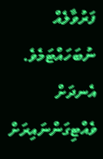ފަރުވާލެއް ނުބަހައްޓަމެވެ. އެނދަށް ވެއްޓިގަންނައިރަށް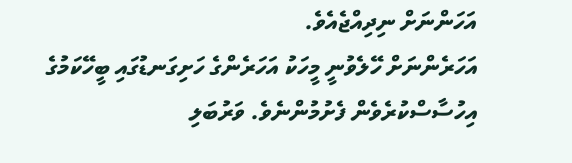އަހަންނަށް ނިދިއްޖެއެވެ.
އަހަރެންނަށް ހޭލެވުނީ މީހަކު އަހަރެންގެ ހަށިގަނޑުގައި ބީހޭކަމުގެ އިހުސާސްކުރެވެން ފެށުމުންނެވެ. ވަރުބަލި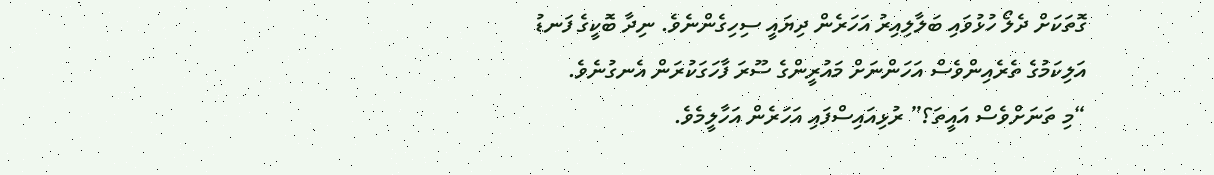ގޮތަކަށް ދެލޯ ހުޅުވައި ބަލާލިއިރު އަހަރެން ދިޔައީ ސިހިގެންނެވެ. ނިދާ ބޮކީގެ ފަނޑު އަލިކަމުގެ ތެރެއިންވެސް އަހަންނަށް މައުރީންގެ ސޫރަ ފާހަގަކުރަން އެނގުނެވެ.
“މި ތަނަށްވެސް އައީތަ؟” ރުޅިއައިސްފައި އަހަރެން އަހާލީމެވެ.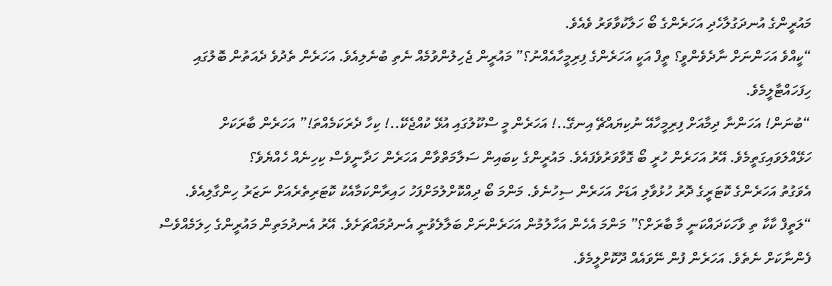މައުރީންގެ އުނދަގުލާހެދި އަހަރެންގެ ބޯ ހަލާކުވާވަރު ވެއެވެ.
“ކީއްވެ އަހަންނަށް ނާދެވެންވީ؟ ތީފް އަކީ އަހަރެންގެ ފިރިމީހާއެއްނު؟” މައުރީން ޖެހިލުންވުމެއް ނެތި ބުނެލިއެވެ. އަހަރެން ތެދުވެ ދެއަތުން ބޮލުގައި ހިފަހައްޓާލީމެވެ.
“ބުނަން! އަހަންނާ ދިމާއަށް ފިރިމީހާއޭ ނުކިޔައްޗޭ އިނގޭ..! އަހަރެން މީ ސްކޫލުގައި އުޅޭ ކުއްޖެކޭ..! ކިހާ ދެރަކަމެއްތަ!” އަހަރެން ބާރަކަށް ހަޅޭއްލަވައިގަތީމެވެ. އޭރު އަހަރެން ހުރީ ބޯ ގޮވާވަރުވެފައެވެ. މައުރީންގެ ކިބައިން ސަލާމަތްވާން އަހަރެން ހަދާނީވެސް ކިހިނެއް ހެއްޔެވެ؟
އެވަގުތު އަހަރެންގެ ކޮޓަރީގެ ދޮރު ހުޅުވާލި އަޑަށް އަހަރެން ސިހުނެވެ. މަންމަ ބޯ ދިއްކޮށްލުމަށްފަހު ހައިރާންކަމާއެކު ކޮޓަރިތެރެއަށް ނަޒަރު ހިންގާލިއެވެ.
“ލަތީފް ކާކާ ތި ވާހަކަދައްކަނީ މާ ބާރަށް؟” މަންމަ އެހެން އަހާލުމުން އަހަރެންނަށް ބަލާލެވުނީ އެނދުމައްޗަށެވެ. އޭރު އެނދުމަތިން މައުރީންގެ ހިލަމެއްވެސް ފެންނާކަށް ނެތެވެ. އަހަރެން ފުން ނޭވައެއް ދޫކޮށްލީމެވެ.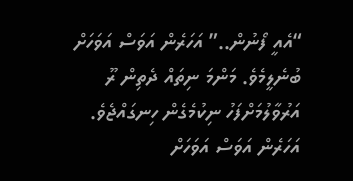“އެއީ ފޯނުން..” އަހަރެން އަވަސް އަވަހަށް ބުނެލީމެވެ. މަންމަ ނިތައް ދެތިން ރޫ އަރުވާލުމަށްފަހު ނިކުމެގެން ހިނގައްޖެވެ. އަހަރެން އަވަސް އަވަހަށް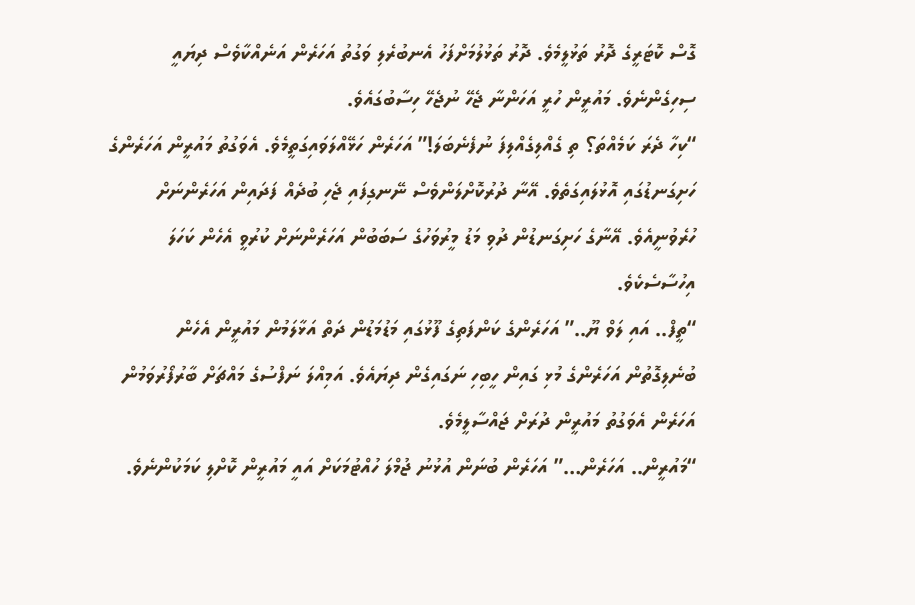ގޮސް ކޮޓަރީގެ ދޮރު ތަޅުލީމެވެ. ދޮރު ތަޅުލުމަށްފަހު އެނބުރެލި ވަގުތު އަހަރެން އަނެއްކާވެސް ދިޔައީ ސިހިގެންނެވެ. މައުރީން ހުރީ އަހަންނާ ޖެހޭ ނުޖެހޭ ހިސާބުގައެވެ.
“ކިހާ ދެރަ ކަމެއްތަ؟ ތި ގެއްލިގެއްލިފަ ނުފެނެބަލަ!” އަހަރެން ހަޅޭއްލަވައިގަތީމެވެ. އެވަގުތު މައުރީން އަހަރެންގެ ހަށިގަނޑުގައި އޮޅުލައިގަތެވެ. އޭނާ ދުރުކޮށްލަންވެސް ނޭނގިފައި ޖެހި ބުދެއް ފަދައިން އަހަރެންނަށް ހުރެވުނީއެވެ. އޭނާގެ ހަށިގަނޑުން ދުވި މަޑު މީރުވަހުގެ ސަބަބުން އަހަރެންނަށް ކުރުވީ އެހެން ކަހަލަ އިހުސާސެކެވެ.
“ތީފް.. އައި ލަވް ޔޫ..” އަހަރެންގެ ކަންފަތިގެ ފޫޅުގައި މަޑުމަޑުން ދަތް އަޅާލަމުން މައުރީން އެހެން ބުނެލިގޮތުން އަހަރެންގެ މުޅި ގައިން ހީބިހި ނަގައިގެން ދިޔައެވެ. އަމިއްލަ ނަފްސުގެ މައްޗަށް ބާރުފޯރުވަމުން އަހަރެން އެވަގުތު މައުރީން ދުރަށް ޖައްސާލީމެވެ.
“މައުރީން.. އަހަރެން…” އަހަރެން ބުނަން އުޅުނު ޖުމްލަ ހުއްޓުމަކަށް އައީ މައުރީން ކޮށްލި ކަމަކުންނެވެ.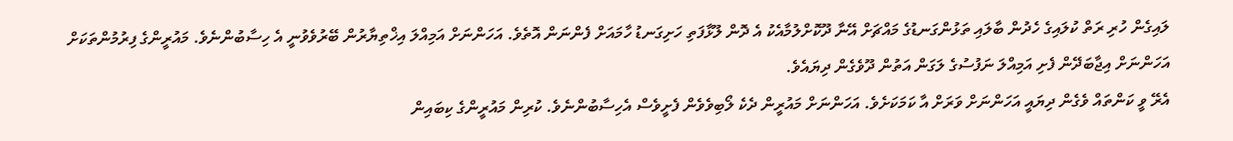ލައިގެން ހުރި ރަތް ކުލައިގެ ހެދުން ބާލައި ތަޅުންގަނޑުގެ މައްޗަށް އޭނާ ދޫކޮށްލުމާއެކު އެ ދޮން ލޫޅާފަތި ހަށިގަނޑު ހާމައަށް ފެންނަން އޮތެވެ. އަހަންނަށް އަމިއްލަ އިޚްތިޔާރުން ބޭރުވެވުނީ އެ ހިސާބުންނެވެ. މައުރީންގެ ފިރުމުންތަކަށް އަހަންނަށް އިޖާބަދޭން ފެށި އަމިއްލަ ނަފުސުގެ ލަގަން އަތުން ދޫވެގެން ދިޔައެވެ.
އެރޭ ވީ ކަންތައް ވެގެން ދިޔައީ އަހަންނަށް ވަރަށް އާ ކަމަކަށެވެ. އަހަންނަށް މައުރީން ދެކެ ލޯބިވެވެން ފެށީވެސް އެހިސާބުންނެވެ. ކުރިން މައުރީންގެ ކިބައިން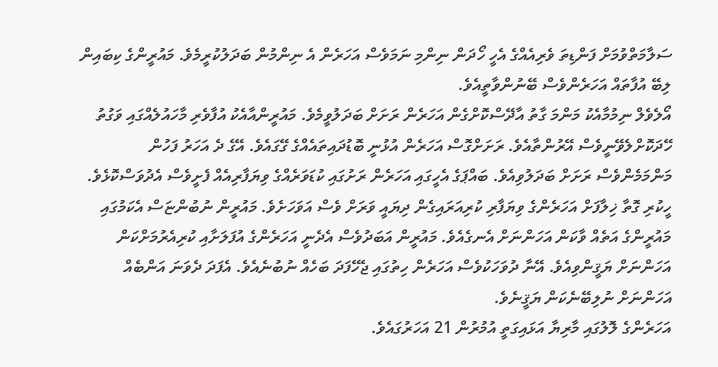ސަލާމަތްވުމަށް ފަންޑިތަ ވެރިއެއްގެ އެހީ ހޯދަން ނިންމި ނަމަވެސް އަހަރެން އެ ނިންމުން ބަދަލުކުރީމެވެ. މައުރީންގެ ކިބައިން ލިބޭ އުފާތައް އަހަރެންވެސް ބޭނުންވާތީއެވެ.
އޯލެވެލް ނިމުމާއެކު މަންމަ ގާތު އާދޭސްކޮށްގެން އަހަރެން ރަށަށް ބަދަލުވީމެވެ. މައުރީންއާއެކު އުފާވެރި މާހައުލެއްގައި ވަގުތު ހޭދަކޮށްލެވޭނީވެސް އޭރުންތާއެވެ. ރަށަށްގޮސް އަހަރެން އުޅުނީ ބޮޑުދައިތައެއްގެ ގޭގައެވެ. އޭގެ ދެ އަހަރު ފަހުން މަންމަމެންވެސް ރަށަށް ބަދަލުވިއެވެ. ބައްޕަގެ އެހީގައި އަހަރެން ރަށުގައި ކުޑަވަރެއްގެ ވިޔަފާރިއެއް ފެށީވެސް އެދުވަސްކޮޅެވެ. ހީކުރި ގޮތާ ޚިލާފަށް އަހަރެންގެ ވިޔަފާރި ކުރިއަރައިގެން ދިޔައީ ވަރަށް ވެސް އަވަހަށެވެ. މައުރީން ނުބުންޏަސް އެކަމުގައި މައުރީންގެ އަތެއް ވާކަން އަހަންނަށް އެނގެއެވެ. މައުރީން އަބަދުވެސް އެދެނީ އަހަރެންގެ އުފަލަށާއި ކުރިއެރުމަށްކަން އަހަންނަށް ޔަޤީންވިއެވެ. އޭނާ ދުވަހަކުވެސް އަހަރެން ހިތުގައި ޖެހޭފަދަ ބަހެއް ނުބުނެއެވެ. އެފަދަ ދެވަނަ އަންބެއް އަހަންނަށް ނުލިބޭނެކަން ޔަޤީނެވެ.
އަހަރެންގެ ލޮލުގައި މާރިޔާ އަޅައިގަތީ އުމުރުން 21 އަހަރުގައެވެ.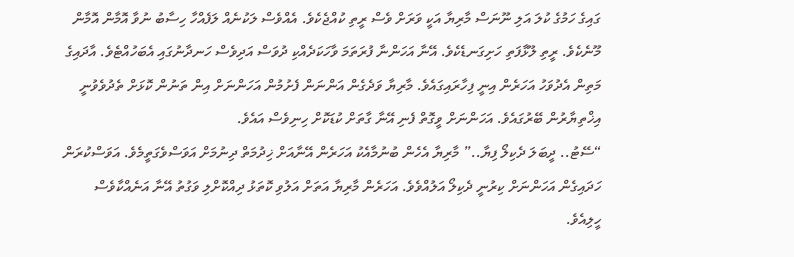ގައިގެ ހަމުގެ ކުލަ އަލި ނޫނަސް މާރިޔާ އަކީ ވަރަށް ވެސް ރީތި ކުއްޖެކެވެ. އެއްވެސް ލަކުނެއް ލަފެއްހާ ހިސާބު ނުވާ އޮމާން އޮމާން މޫނެކެވެ. ރީތި ލޫޅާފަތި ހަށިގަނޑެކެވެ. އޭނާ އަހަންނާ ފުރަތަމަ ވާހަކަދެއްކި ދުވަސް އަދިވެސް ހަނދާނުގައި އެބަހުއްޓެވެ. އާދައިގެ މަތިން އެދުވަހު އަހަރެން އިނީ ފިހާރައިގައެވެ. މާރިޔާ ވަދެގެން އަންނަން ފެށުމުން އަހަންނަށް އިން ތަނުން ކޮޅަށް ތެދުވެވުނީ އިޚްތިޔާރުން ބޭރުގައެވެ. އަހަންނަށް ވީގޮތް ފެނި އޭނާ ގާތަށް ކުޑަކޮށް ހިނިވެސް އައެވެ.
“ސޭޓު.. ދީބަލަ ދެކިލޯ ފިޔާ..” މާރިޔާ އެހެން ބުނުމާއެކު އަހަރެން އޭނާއަށް ޚިދުމަތް ދިނުމަށް އަވަސްވެގަތީމެވެ. އަވަސްކުރަން ހަދައިގެން އަހަންނަށް ކިރުނީ ދެކިލޯ އަލުއްވެވެ. އަހަރެން މާރިޔާ އަތަށް އަލުވި ކޮތަޅު ދިއްކޮށްލި ވަގުތު އޭނާ އަނެއްކާވެސް ހީލިއެވެ.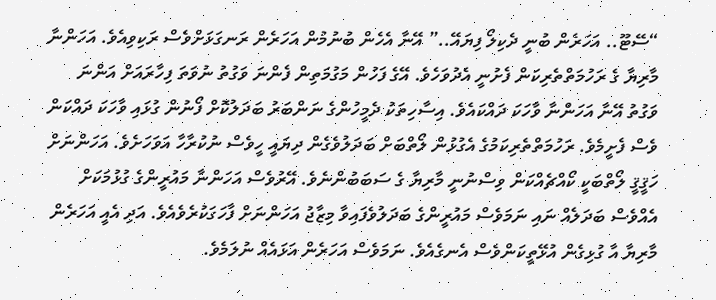“ސޭޓޫ.. އަހަރެން ބުނީ ދެކިލޯ ފިޔައޭ..” އޭނާ އެހެން ބުނުމުން އަހަރެން ރަނގަޅަށްވެސް ރަކިވިއެވެ. އަހަންނާ މާރިޔާ ގެ ރަހުމަތްތެރިކަން ފެށުނީ އެދުވަހެވެ. އޭގެ ފަހުން މަގުމަތިން ފެންނަ ވަގުތު ނުވަތަ ފިހާރައަށް އަންނަ ވަގުތު އޭނާ އަހަންނާ ވާހަކަ ދައްކައެވެ. އިސާހިތަކު ދެމީހުންގެ ނަންބަރު ބަދަލުކޮށް ފޯނުން ގުޅައި ވާހަކަ ދައްކަން ވެސް ފެށީމެވެ. ރަހުމަތްތެރިކަމުގެ އެގުޅުން ލޯތްބަށް ބަދަލުވެގެން ދިޔައީ ހީވެސް ނުކުރާހާ އަވަހަށެވެ. އަހަންނަށް ހަޤީޤީ ލޯތްބަކީ ކޯއްޗެއްކަން ވިސްނުނީ މާރިޔާ ގެ ސަބަބުންނެވެ. އޭރުވެސް އަހަންނާ މައުރީންގެ ގުޅުމަކަށް އެއްވެސް ބަދަލެއް ނައި ނަމަވެސް މައުރީންގެ ބަދަލުވެފައިވާ މިޒާޖު އަހަންނަށް ފާހަގަކުރެވެއެވެ. އަދި އެއީ އަހަރެން މާރިޔާ އާ ގުޅިގެން އުޅޭތީކަންވެސް އެނގެއެވެ. ނަމަވެސް އަހަރެން އަޅައެއް ނުލަމެވެ.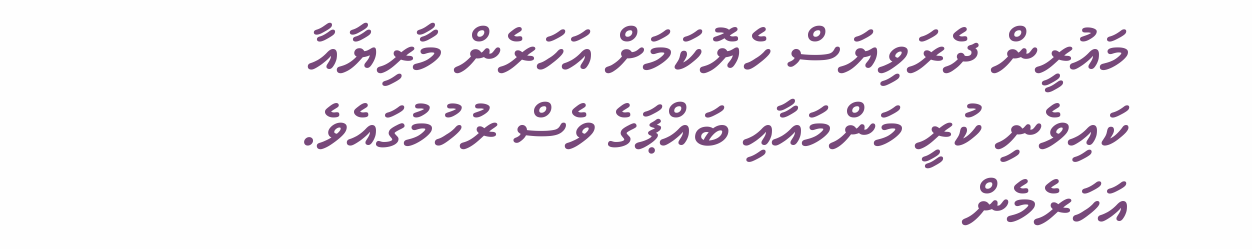މައުރީން ދެރަވިޔަސް ހެޔޮކަމަށް އަހަރެން މާރިޔާއާ ކައިވެނި ކުރީ މަންމައާއި ބައްޕަގެ ވެސް ރުހުމުގައެވެ.
އަހަރެމެން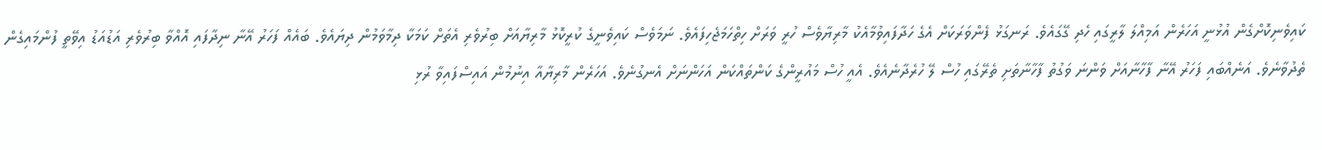ކައިވެނިކޮށްގެން އުޅުނީ އަހަރެން އަމިއްލަ ލާރީގައި ހެދި ގޭގައެވެ. ރަނގަޅު ފެންވަރަކަށް އެގެ ހަދާފައިވުމާއެކު މާރިޔާވެސް ހުރީ ވަރަށް ހިތްހަމަޖެހިފައެވެ. ނަމަވެސް ކައިވެނީގެ ކުރީކޮޅު މާރިޔާއަށް ބިރުވެރި އެތަށް ކަމަކާ ދިމާވަމުން ދިޔައެވެ. ބައެއް ފަހަރު އޭނާ ނިދާފައި އޮއްވާ ބިރުވެރި އަޑުއަޑު އިވޭތީ ފުންމައިގެން ތެދުވާނެވެ. އަނެއްބައި ފަހަރު އޭނާ ފާހާނާއަށް ވަންނަ ވަގުތު ފާހާނާތަށި ތެރޭގައި ހުސް ލޭ ހުރެދާނެއެވެ. އެއީ ހުސް މައުރީންގެ ކަންތައްކަން އަހަންނަށް އެނގުނެވެ. އަހަރެން މާރިޔާއާ އިނުމުން އައިސްފައިވާ ރުޅި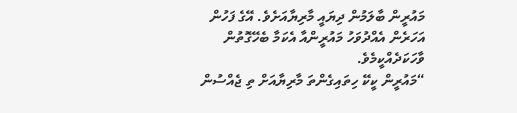މައުރީން ބާލަމުން ދިޔައީ މާރިޔާއަށެވެ. އޭގެ ފަހުން އަހަރެން އެއްދުވަހު މައުރީންއާ އެކަމާ ބެހޭގޮތުން ވާހަކަދެއްކީމެވެ.
“މައުރީން ކީކޭ ހިތައިގެންތަ މާރިޔާއަށް ތި ޖެއްސުން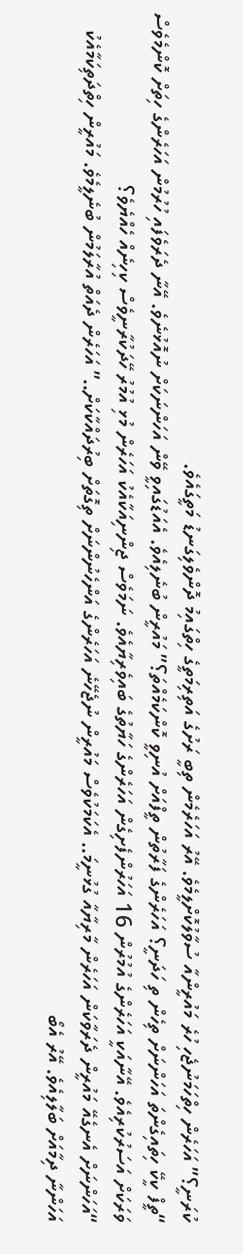ކުރަނީ؟” އަހަރެން ހިތްހަމަނުޖެހި ހުރެ މައުރީންއާ ސުވާލުކޮށްލީމެވެ. އޭރު އަހަރެމެން ތިބީ ރަށުގެ އަތިރިމަތީގެ ހިތްގައިމު ދޮންވެލިގަނޑު މަތީގައެވެ.
“ތީފް ކީކޭ ހިތައިގެންތަ އަހަންނަށް ތިހެން ތި ހަދަނީ؟ އަހަރެންގެ ފަރާތުން ތީފްއަށް އުނިވީ ކޮންކަމެއްތަ؟” މައުރީން ބުނެލިއެވެ. އެއަޑުގައިވީ ވޭން އަހަންނަކަށް ނުއޮޅުނެވެ. އޭނާ ދެރަވެފައި ހުރުމުން އަހަރެންގެ ހިތަށް ކޮންމެވެސް ވަރަކަށް އަސަރުކުރިއެވެ. އޭނާއަކީ އަހަރެންގެ އުމުރުން 16 އަހަރުންފެށިގެން އަހަރެންގެ ހަޔާތުގެ ބައިވެރިޔާއެވެ. ނަމަވެސް ޖިންނިއަކާއެކު އަހަރެން މުޅި އުމުރު ހޭދަކުރާނީވެސް ކިހިނެއް ހެއްޔެވެ؟
“އަހަންނަށް އެނގެއޭ މައުރީން ދެރަވާކަން އަހަރެން މާރިޔާއާ ގުޅުނީމަ.. އެކަމަކުވެސް މައުރީން ނުޖެހޭނެ އަހަރެންގެ އަންހެނުންނަށް ތިގޮތަށް ބިރުދައްކާކަށް..” އަހަރެން ދެއަތް އުރާލަމުން ބުނެލީމެވެ. މައުރީން ހިތްދަތިކަމާއެކު އަހަންނާ ދިމާއަށް ބަލާލިއެވެ. އޭރު އެބޯ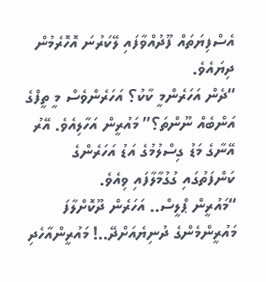އެސްފިޔަތައް ފޫދުއްވާފައި ލޭކަރުނަ އޮހޮރެމުން ދިޔައެވެ.
“ދެން އަހަރެންމީ ކާކު؟ އަހަރެންވެސް މީ ތީފްގެ އަންބެއް ނޫންތަ؟” މައުރީން އަހާލިއެވެ. އޭރު އޭނާގެ މަޑު ގިސްލުމުގެ އަޑު އަހަރެންގެ ކަންފަތުގައި ގުގުމާލާފައި ވިއެވެ.
“މައުރީން ޕްލީސް.. އަހަރެން ދޫކޮށްލާފަ މައުރީންމެންގެ ދުނިޔެއަށްދޭ..! މައުރީންއާހެދި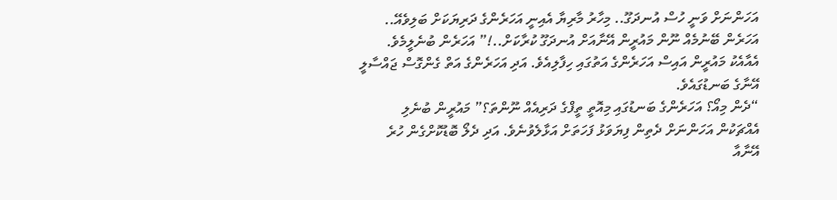އަހަންނަށް ވަނީ ހުސް އުނދަގޫ.. މިހާރު މާރިޔާ އެއިނީ އަހަރެންގެ ދަރިޔަކަށް ބަލިވެއޭ.. އަހަރެން ބޭނުމެއް ނޫން މައުރީން އޭނާއަށް އުނދަގޫ ކުރާކަށް..!” އަހަރެން ބުނެލީމެވެ. އެއާއެކު މައުރީން އައިސް އަހަރެންގެ އަތުގައި ހިފާލިއެވެ. އަދި އަހަރެންގެ އަތް ގެންގޮސް ޖައްސާލީ އޭނާގެ ބަނޑުގައެވެ.
“ދެން މިއޯ؟ އަހަރެންގެ ބަނޑުގައި މިއޮތީ ތީފްގެ ދަރިއެއް ނޫންތަ؟” މައުރީން ބުނެލި އެއްޗަކުން އަހަންނަށް ދެތިން ފިޔަވަޅު ފަހަތަށް އަޅާލެވުނެވެ. އަދި ދެލޯ ބޮޑުކޮށްގެން ހުރެ އޭނާއާ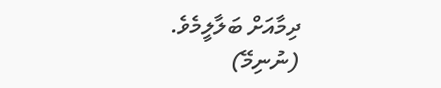ދިމާއަށް ބަލާލީމެވެ.
(ނުނިމޭ)